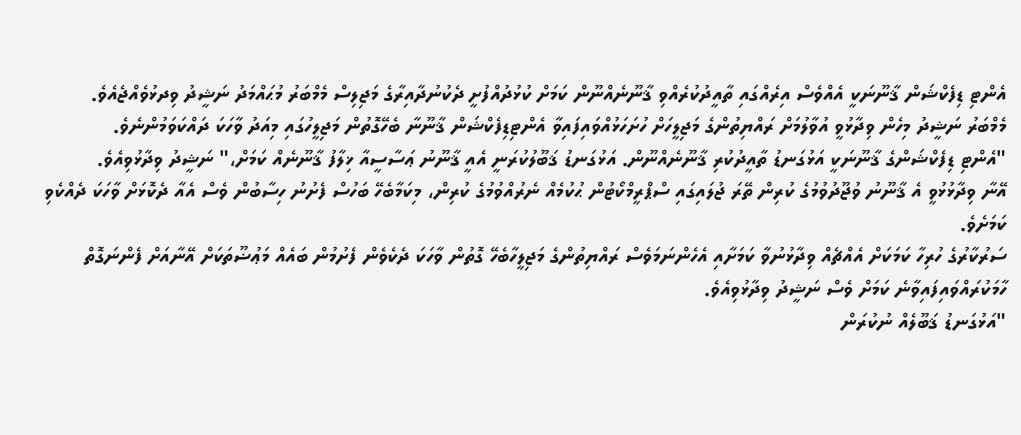އެންޓި ޑިފެކްޝަން ޤާނޫނަކީ އެއްވެސް އިރެއްގައި ތާއީދުކުރެއްވި ޤާނޫނެއްނޫން ކަމަށް ކުޅުދުއްފުށީ ދެކުނުދާއިރާގެ މަޖިލިސް މެމްބަރު މުޙައްމަދު ނަޝީދު ވިދޅުވެއްޖެއެވެ.
މެމްބަރު ނަޝީދު މިހެން ވިދާޅުވީ އުވާލުމަށް ރައްޔިތުންގެ މަޖިލީހަށް ހުށަހަޅުއްވައިފައިވާ އެންޓިޑިފެކްޝަން ޤާނޫނާ ބެހޭގޮތުން މަޖިލީހުގައި މިއަދު ވާހަކަ ދައްކަވަމުންނެވެ.
"އެންޓި ޑިފެކްޝަންގެ ޤާނޫނަކީ އަޅުގަނޑު ތާއީދުކުރި ޤާނޫނެއްނޫން. އަޅުގަނޑު ޤަބޫލުކުރަނީ އެއީ ޤާނޫނު ޢަސާސީއާ ޚިލާފު ޤާނޫނެއް ކަމަށް،" ނަޝީދު ވިދާޅުވިއެވެ.
އޭނާ ވިދާޅުޅުވީ އެ ޤާނޫނު ވުޖޫދުވުމުގެ ކުރިން ތޭރަ ޖުލައިގައި ސްޕްރީމްކޯޓުން ޙުކުމެއް ނެރުއްވުމުގެ ކުރިން، މިކަމާބެހޭ ބަހުސް ފެށުނު ހިސާބުން ވެސް އެއާ ދެކޮޅަށް ވާހަކަ ދެއްކެވި ކަމަށެވެ.
ސަރުކާރުގެ ހުރިހާ ކަމަކަށް އެއްޗެއް ވިދާޅުނުވާ ކަމަށާއި އެހެންނަމަވެސް ރައްޔިތުންގެ މަޖިލީހާބެހޭ ގޮތުން ވާހަކަ ދެކެވެން ފެށުމުން ބައެއް މަޢުޟޫތަކަށް އޭނާއަށް ފެންނަގޮތް ހާމަކުރައްވައިފައިވާނެ ކަމަށް ވެސް ނަޝީދު ވިދާޅުވިއެވެ.
"އަޅުގަނޑު ޤަބޫލެއް ނުކުރަން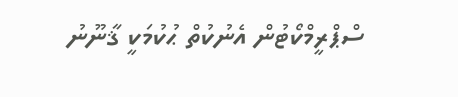ސްޕްރީމްކޯޓުން އެނުކުތް ޙުކުމަކީ ޤާނޫނު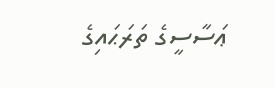ޢަސާސީގެ ތަރަޙައިގެ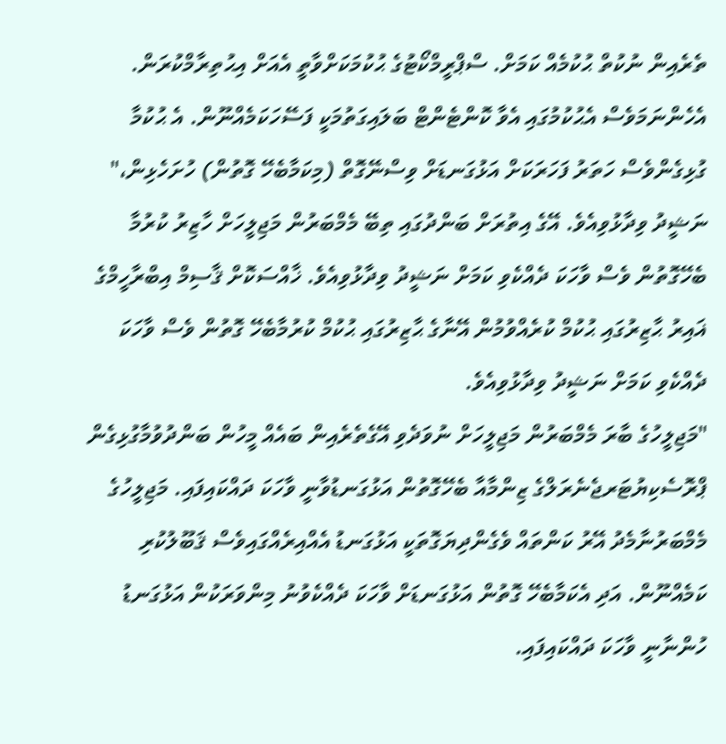ތެރެއިން ނުކުތް ޙުކުމެއް ކަމަށް. ސްޕްރީމްކޯޓުގެ ޙުކުމަކަށްވާތީ އެއަށް އިޙުތިރާމްކުރަން. އެހެންނަމަވެސް އެޙުކުމުގައި އެވާ ކޮންޓެންޓް ބަލައިގަތުމަކީ ފަސޭހަކަމެއްނޫން. އެ ޙުކުމާ ގުޅިގެންވެސް ހަތަރު ފަހަރަކަށް އަޅުގަނޑަށް ވިސްނޭގޮތް (މިކަމާބެހޭ ގޮތުން) ހުށަހެޅިން،" ނަޝީދު ވިދާޅުވިއެވެ. އޭގެ އިތުރަށް ބަންދުގައި ތިބޭ މެމްބަރުން މަޖިލީހަށް ހާޒިރު ކުރުމާ ބެހޭގޮތުން ވެސް ވާހަކަ ދެއްކެވި ކަމަށް ނަޝީދު ވިދާޅުވިއެވެ. ޚާއްސަކޮށް ޤާސިމް އިބްރާހީމްގެ ޣައިރު ޙާޒިރުގައި ޙުކުމް ކުރެއްވުމުން އޭނާގެ ޙާޒިރުގައި ޙުކުމް ކުރުމާބެހޭ ގޮތުން ވެސް ވާހަކަ ދެއްކެވި ކަމަށް ނަޝީދު ވިދާޅުވިއެވެ.
"މަޖިލީހުގެ ބާރަ މެމްބަރުން މަޖިލީހަށް ނުވަދެވި އޭގެތެރެއިން ބައެއް މީހުން ބަންދުވުމާގުޅިގެން ޕްރޮސެކިޔުޓަރޖެނެރަލްގެ ޒިންމާއާ ބެހޭގޮތުން އަޅުގަނޑުވާނީ ވާހަކަ ދައްކައިފައި. މަޖިލީހުގެ މެމްބަރުނާމެދު އޭރު ކަންތައް ވެގެންދިޔަގޮތަކީ އަޅުގަނޑު އެއްއިރެއްގައިވެސް ޤަބޫލުކުރި ކަމެއްނޫން. އަދި އެކަމާބެހޭ ގޮތުން އަޅުގަނޑަށް ވާހަކަ ދެއްކެވުނު މިންވަރަކުން އަޅުގަނޑު ހުންނާނީ ވާހަކަ ދައްކައިފައި.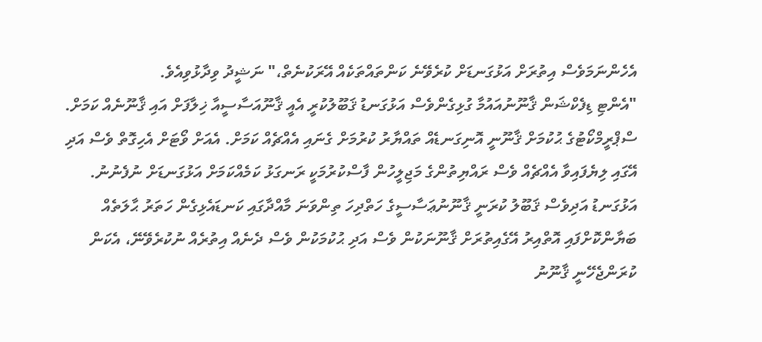އެހެންނަމަވެސް އިތުރަށް އަޅުގަނޑަށް ކުރެވޭނެ ކަންތައްތަކެއް އޭރަކުނެތް،" ނަޝީދު ވިދާޅުވިއެވެ.
"އެންޓި ޑިފެކްޝަން ޤާނޫނުއައުމާ ގުޅިގެންވެސް އަޅުގަނޑު ޤަބޫލުކުރީ އެއީ ޤާނޫއަސާސީއާ ޚިލާފަށް އައި ޤާނޫނެއް ކަމަށް. ސްޕްރީމްކޯޓުގެ ޙުކުމަށް ޤާނޫނީ އޮނިގަނޑެއް ތައްޔާރު ކުރުމަށް ގެނައި އެއްޗެއް ކަމަށް. އެއަށް ވޯޓަށް އެހިގޮތް ވެސް އަދި އޭގައި ލިޔެފައިވާ އެއްޗެއް ވެސް ރައްޔިތުންގެ މަޖިލީހުން ފާސްކުރުމަކީ ރަނގަޅު ކަމެއްކަމަށް އަޅުގަނޑަށް ނުފެނުނު. އަޅުގަނޑު އަދިވެސް ޤަބޫލު ކުރަނީ ޤާނޫނުޢަސާސީގެ ހަތްދިހަ ތިންވަނަ މާއްދާގައި ކަނޑައެޅިގެން ހަތަރު ޙާލަތެއް ބަޔާންކޮށްފައި އޮތްއިރު އޭގެއިތުރަށް ޤާނޫނަކުން ވެސް އަދި ޙުކުމަކުން ވެސް ދެނެއް އިތުރެއް ނުކުރެވޭނޭ، އެކަން ކުރަންޖެހޭނީ ޤާނޫނު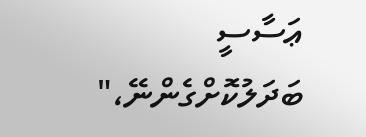ޢަސާސީ ބަދަލުކޮށްގެންނޭ،"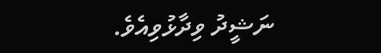ނަޝީދު ވިދާޅުވިއެވެ.